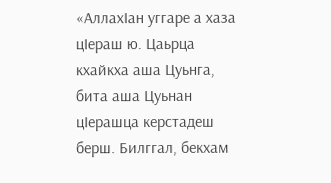«АллахIан уггаре а хаза цIераш ю. Цаьрца кхайкха аша Цуьнга, бита аша Цуьнан цIерашца керстадеш берш. Билггал, бекхам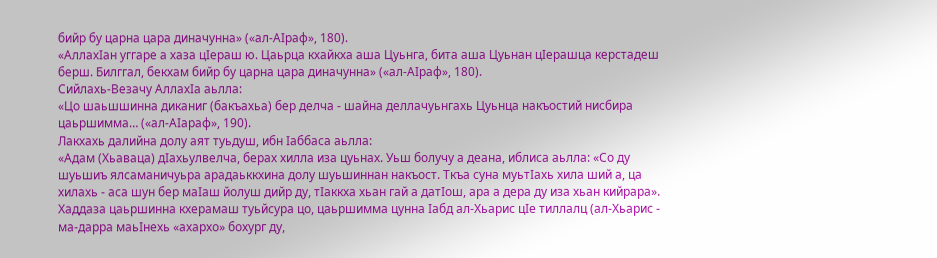бийр бу царна цара диначунна» («ал-АIраф», 180).
«АллахIан уггаре а хаза цIераш ю. Цаьрца кхайкха аша Цуьнга, бита аша Цуьнан цIерашца керстадеш берш. Билггал, бекхам бийр бу царна цара диначунна» («ал-АIраф», 180).
Сийлахь-Везачу АллахIа аьлла:
«Цо шаьшшинна диканиг (бакъахьа) бер делча - шайна деллачуьнгахь Цуьнца накъостий нисбира цаьршимма… («ал-АIараф», 190).
Лакхахь далийна долу аят туьдуш, ибн Iаббаса аьлла:
«Адам (Хьаваца) дIахьулвелча, берах хилла иза цуьнах. Уьш болучу а деана, иблиса аьлла: «Со ду шуьшиъ ялсаманичуьра арадаьккхина долу шуьшиннан накъост. Ткъа суна муьтIахь хила ший а, ца хилахь - аса шун бер маIаш йолуш дийр ду, тIаккха хьан гай а датIош, ара а дера ду иза хьан кийрара».
Хаддаза цаьршинна кхерамаш туьйсура цо, цаьршимма цунна Iабд ал-Хьарис цIе тиллалц (ал-Хьарис - ма-дарра маьIнехь «ахархо» бохург ду,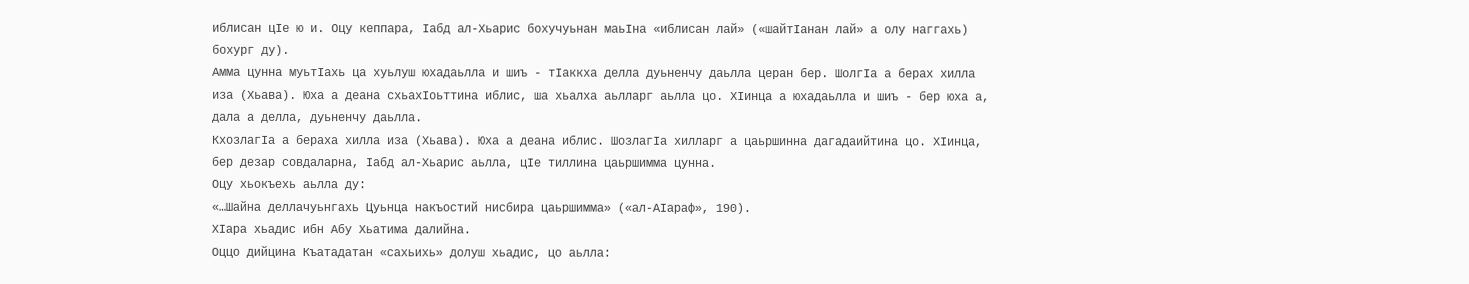иблисан цIе ю и. Оцу кеппара, Iабд ал-Хьарис бохучуьнан маьIна «иблисан лай» («шайтIанан лай» а олу наггахь) бохург ду).
Амма цунна муьтIахь ца хуьлуш юхадаьлла и шиъ - тIаккха делла дуьненчу даьлла церан бер. ШолгIа а берах хилла иза (Хьава). Юха а деана схьахIоьттина иблис, ша хьалха аьлларг аьлла цо. ХIинца а юхадаьлла и шиъ - бер юха а, дала а делла, дуьненчу даьлла.
КхозлагIа а бераха хилла иза (Хьава). Юха а деана иблис. ШозлагIа хилларг а цаьршинна дагадаийтина цо. ХIинца, бер дезар совдаларна, Iабд ал-Хьарис аьлла, цIе тиллина цаьршимма цунна.
Оцу хьокъехь аьлла ду:
«…Шайна деллачуьнгахь Цуьнца накъостий нисбира цаьршимма» («ал-АIараф», 190).
ХIара хьадис ибн Абу Хьатима далийна.
Оццо дийцина Къатадатан «сахьихь» долуш хьадис, цо аьлла: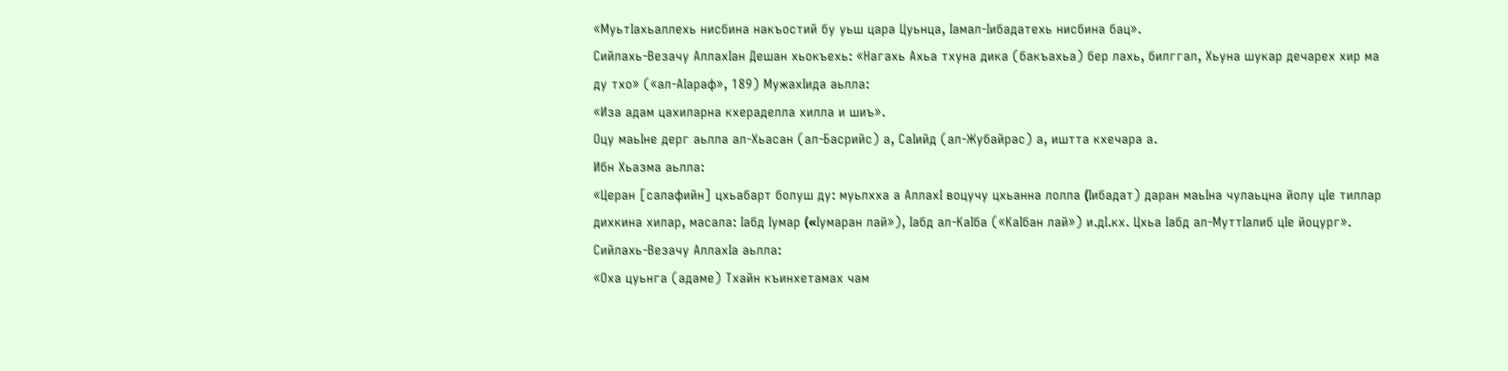«МуьтIахьаллехь нисбина накъостий бу уьш цара Цуьнца, Iамал-Iибадатехь нисбина бац».
Сийлахь-Везачу АллахIан Дешан хьокъехь: «Нагахь Ахьа тхуна дика (бакъахьа) бер лахь, билггал, Хьуна шукар дечарех хир ма ду тхо» («ал-АIараф», 189) МужахIида аьлла:
«Иза адам цахиларна кхераделла хилла и шиъ».
Оцу маьIне дерг аьлла ал-Хьасан (ал-Басрийс) а, СаIийд (ал-Жубайрас) а, иштта кхечара а.
Ибн Хьазма аьлла:
«Церан [салафийн] цхьабарт болуш ду: муьлхха а АллахI воцучу цхьанна лолла (Iибадат) даран маьIна чулаьцна йолу цIе тиллар дихкина хилар, масала: Iабд Iумар («Iумаран лай»), Iабд ал-КаIба («КаIбан лай») и.дI.кх. Цхьа Iабд ал-МуттIалиб цIе йоцург».
Сийлахь-Везачу АллахIа аьлла:
«Оха цуьнга (адаме) Тхайн къинхетамах чам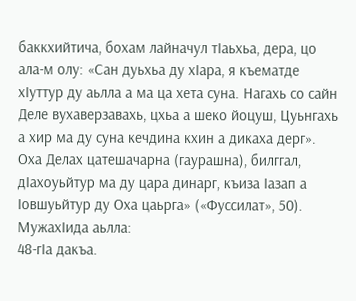баккхийтича, бохам лайначул тIаьхьа, дера, цо ала-м олу: «Сан дуьхьа ду хIара, я къематде хIуттур ду аьлла а ма ца хета суна. Нагахь со сайн Деле вухаверзавахь, цхьа а шеко йоцуш, Цуьнгахь а хир ма ду суна кечдина кхин а дикаха дерг». Оха Делах цатешачарна (гаурашна), билггал, дIахоуьйтур ма ду цара динарг, къиза Iазап а Iовшуьйтур ду Оха цаьрга» («Фуссилат», 50).
МужахIида аьлла:
48-гIа дакъа.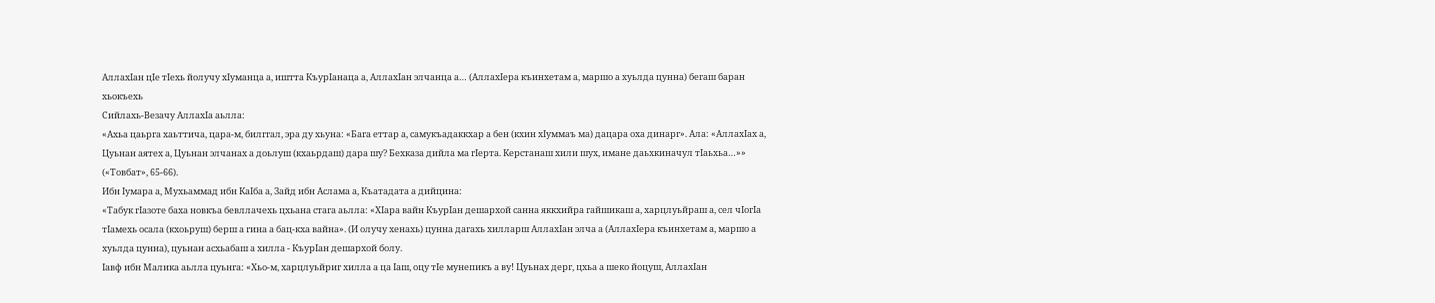АллахIан цIе тIехь йолучу хIуманца а, иштта КъурIанаца а, АллахIан элчанца а… (АллахIера къинхетам а, маршо а хуьлда цунна) бегаш баран хьокъехь
Сийлахь-Везачу АллахIа аьлла:
«Ахьа цаьрга хаьттича, цара-м, билггал, эра ду хьуна: «Бага еттар а, самукъадаккхар а бен (кхин хIуммаъ ма) дацара оха динарг». Ала: «АллахIах а, Цуьнан аятех а, Цуьнан элчанах а доьлуш (кхаьрдаш) дара шу? Бехказа дийла ма гIерта. Керстанаш хили шух, имане даьхкиначул тIаьхьа…»» («Товбат», 65-66).
Ибн Iумара а, Мухьаммад ибн КаIба а, Зайд ибн Аслама а, Къатадата а дийцина:
«Табук гIазоте баха новкъа бевллачехь цхьана стага аьлла: «ХIара вайн КъурIан дешархой санна яккхийра гайшикаш а, харцлуьйраш а, сел чIогIа тIамехь осала (кхоьруш) берш а гина а бац-кха вайна». (И олучу хенахь) цунна дагахь хилларш АллахIан элча а (АллахIера къинхетам а, маршо а хуьлда цунна), цуьнан асхьабаш а хилла - КъурIан дешархой болу.
Iавф ибн Малика аьлла цуьнга: «Хьо-м, харцлуьйриг хилла а ца Iаш, оцу тIе мунепикъ а ву! Цуьнах дерг, цхьа а шеко йоцуш, АллахIан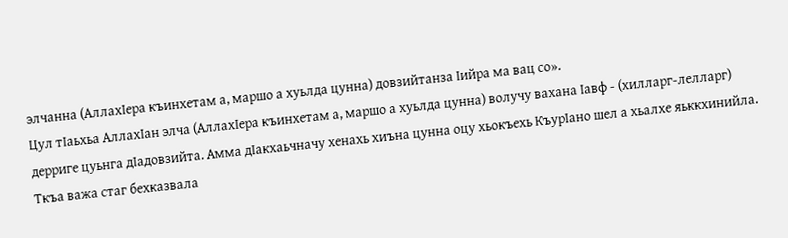элчанна (АллахIера къинхетам а, маршо а хуьлда цунна) довзийтанза Iийра ма вац со».
Цул тIаьхьа АллахIан элча (АллахIера къинхетам а, маршо а хуьлда цунна) волучу вахана Iавф - (хилларг-лелларг) дерриге цуьнга дIадовзийта. Амма дIакхаьчначу хенахь хиъна цунна оцу хьокъехь КъурIано шел а хьалхе яьккхинийла.
Ткъа важа стаг бехказвала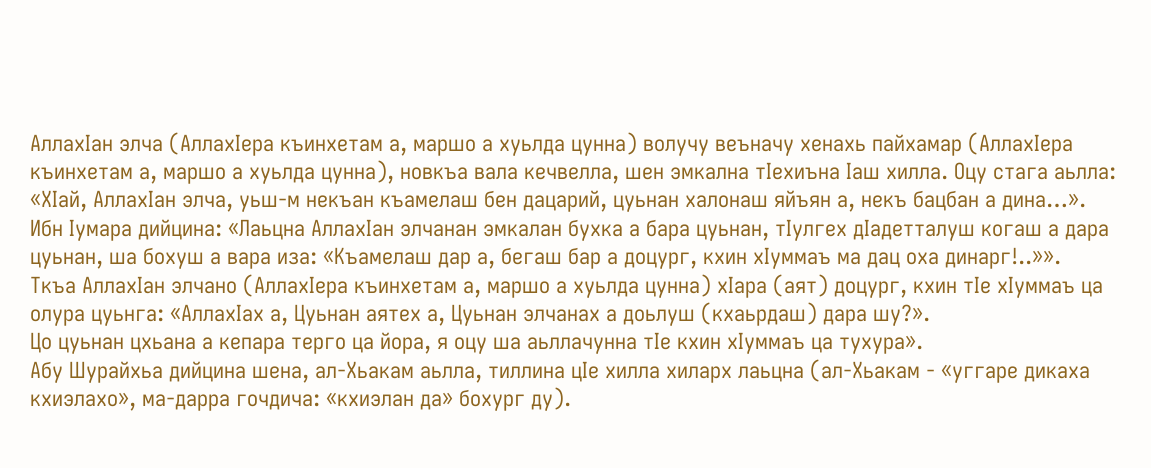АллахIан элча (АллахIера къинхетам а, маршо а хуьлда цунна) волучу веъначу хенахь пайхамар (АллахIера къинхетам а, маршо а хуьлда цунна), новкъа вала кечвелла, шен эмкална тIехиъна Iаш хилла. Оцу стага аьлла: «ХIай, АллахIан элча, уьш-м некъан къамелаш бен дацарий, цуьнан халонаш яйъян а, некъ бацбан а дина…».
Ибн Iумара дийцина: «Лаьцна АллахIан элчанан эмкалан бухка а бара цуьнан, тIулгех дIадетталуш когаш а дара цуьнан, ша бохуш а вара иза: «Къамелаш дар а, бегаш бар а доцург, кхин хIуммаъ ма дац оха динарг!..»».
Ткъа АллахIан элчано (АллахIера къинхетам а, маршо а хуьлда цунна) хIара (аят) доцург, кхин тIе хIуммаъ ца олура цуьнга: «АллахIах а, Цуьнан аятех а, Цуьнан элчанах а доьлуш (кхаьрдаш) дара шу?».
Цо цуьнан цхьана а кепара терго ца йора, я оцу ша аьллачунна тIе кхин хIуммаъ ца тухура».
Абу Шурайхьа дийцина шена, ал-Хьакам аьлла, тиллина цIе хилла хиларх лаьцна (ал-Хьакам - «уггаре дикаха кхиэлахо», ма-дарра гочдича: «кхиэлан да» бохург ду).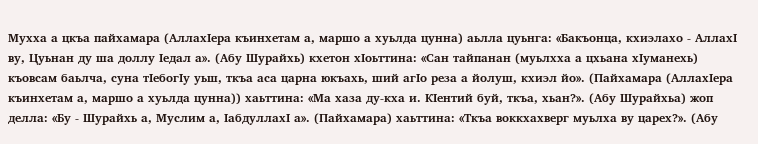Мухха а цкъа пайхамара (АллахIера къинхетам а, маршо а хуьлда цунна) аьлла цуьнга: «Бакъонца, кхиэлахо - АллахI ву, Цуьнан ду ша доллу Iедал а». (Абу Шурайхь) кхетон хIоьттина: «Сан тайпанан (муьлхха а цхьана хIуманехь) къовсам баьлча, суна тIебогIу уьш, ткъа аса царна юкъахь, ший агIо реза а йолуш, кхиэл йо». (Пайхамара (АллахIера къинхетам а, маршо а хуьлда цунна)) хаьттина: «Ма хаза ду-кха и. КIентий буй, ткъа, хьан?». (Абу Шурайхьа) жоп делла: «Бу - Шурайхь а, Муслим а, IабдуллахI а». (Пайхамара) хаьттина: «Ткъа воккхахверг муьлха ву царех?». (Абу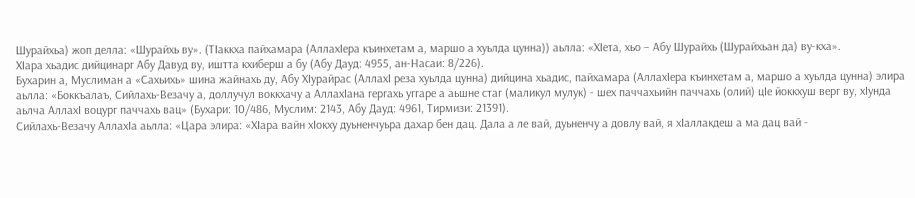Шурайхьа) жоп делла: «Шурайхь ву». (ТIаккха пайхамара (АллахIера къинхетам а, маршо а хуьлда цунна)) аьлла: «ХIета, хьо – Абу Шурайхь (Шурайхьан да) ву-кха».
ХIара хьадис дийцинарг Абу Давуд ву, иштта кхиберш а бу (Абу Дауд: 4955, ан-Насаи: 8/226).
Бухарин а, Муслиман а «Сахьихь» шина жайнахь ду, Абу ХIурайрас (АллахI реза хуьлда цунна) дийцина хьадис, пайхамара (АллахIера къинхетам а, маршо а хуьлда цунна) элира аьлла: «Боккъалаъ, Сийлахь-Везачу а, доллучул воккхачу а АллахIана гергахь уггаре а аьшне стаг (маликул мулук) - шех паччахьийн паччахь (олий) цIе йоккхуш верг ву, хIунда аьлча АллахI воцург паччахь вац» (Бухари: 10/486, Муслим: 2143, Абу Дауд: 4961, Тирмизи: 21391).
Сийлахь-Везачу АллахIа аьлла: «Цара элира: «ХIара вайн хIокху дуьненчуьра дахар бен дац. Дала а ле вай, дуьненчу а довлу вай, я хIаллакдеш а ма дац вай -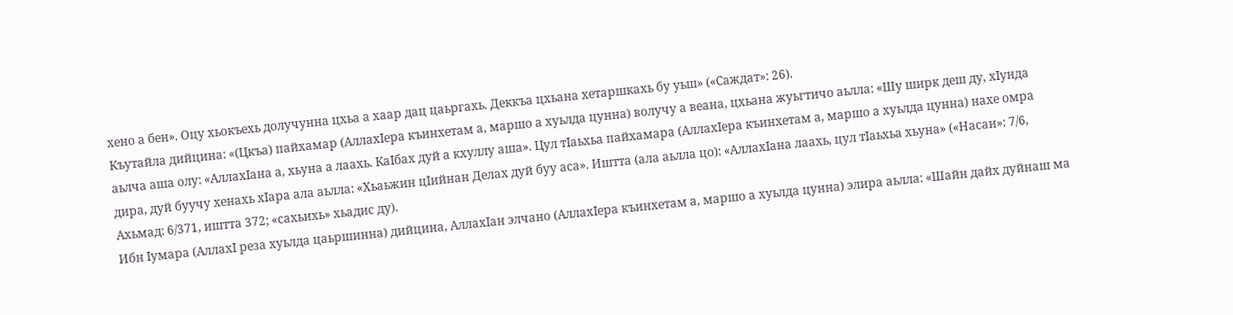хено а бен». Оцу хьокъехь долучунна цхьа а хаар дац цаьргахь. Деккъа цхьана хетаршкахь бу уьш» («Саждат»: 26).
Къутайла дийцина: «(Цкъа) пайхамар (АллахIера къинхетам а, маршо а хуьлда цунна) волучу а веана, цхьана жуьгтичо аьлла: «Шу ширк деш ду, хIунда аьлча аша олу: «АллахIана а, хьуна а лаахь. КаIбах дуй а кхуллу аша». Цул тIаьхьа пайхамара (АллахIера къинхетам а, маршо а хуьлда цунна) нахе омра дира, дуй буучу хенахь хIара ала аьлла: «Хьаьжин цIийнан Делах дуй буу аса». Иштта (ала аьлла цо): «АллахIана лаахь, цул тIаьхьа хьуна» («Насаи»: 7/6, Ахьмад: 6/371, иштта 372; «сахьихь» хьадис ду).
Ибн Iумара (АллахI реза хуьлда цаьршинна) дийцина, АллахIан элчано (АллахIера къинхетам а, маршо а хуьлда цунна) элира аьлла: «Шайн дайх дуйнаш ма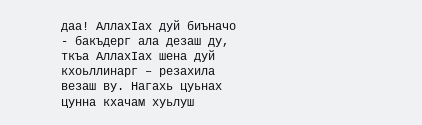даа! АллахIах дуй биъначо - бакъдерг ала дезаш ду, ткъа АллахIах шена дуй кхоьллинарг – резахила везаш ву. Нагахь цуьнах цунна кхачам хуьлуш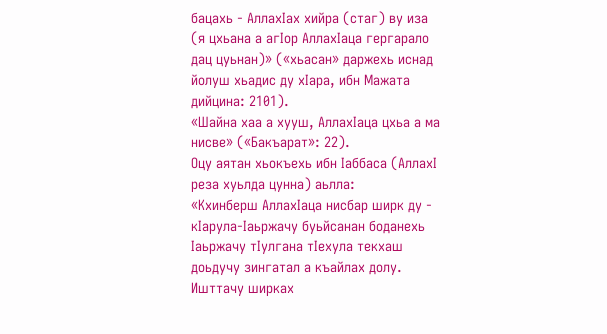бацахь - АллахIах хийра (стаг) ву иза (я цхьана а агIор АллахIаца гергарало дац цуьнан)» («хьасан» даржехь иснад йолуш хьадис ду хIара, ибн Мажата дийцина: 2101).
«Шайна хаа а хууш, АллахIаца цхьа а ма нисве» («Бакъарат»: 22).
Оцу аятан хьокъехь ибн Iаббаса (АллахI реза хуьлда цунна) аьлла:
«Кхинберш АллахIаца нисбар ширк ду - кIарула-Iаьржачу буьйсанан боданехь Iаьржачу тIулгана тIехула текхаш доьдучу зингатал а къайлах долу. Ишттачу ширках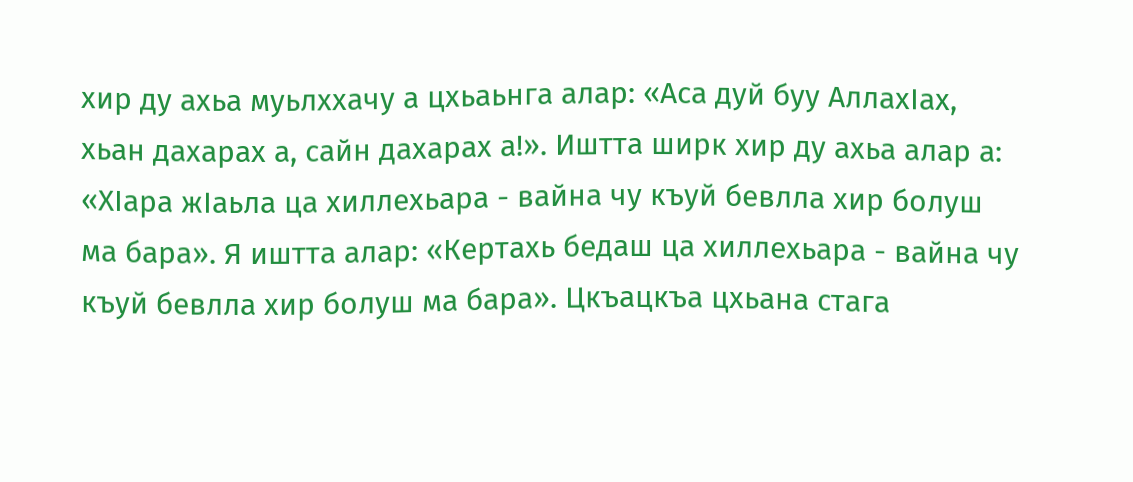хир ду ахьа муьлххачу а цхьаьнга алар: «Аса дуй буу АллахIах, хьан дахарах а, сайн дахарах а!». Иштта ширк хир ду ахьа алар а: «ХIара жIаьла ца хиллехьара - вайна чу къуй бевлла хир болуш ма бара». Я иштта алар: «Кертахь бедаш ца хиллехьара - вайна чу къуй бевлла хир болуш ма бара». Цкъацкъа цхьана стага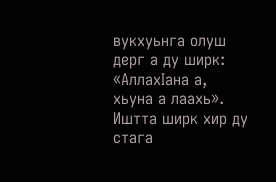вукхуьнга олуш дерг а ду ширк: «АллахIана а, хьуна а лаахь». Иштта ширк хир ду стага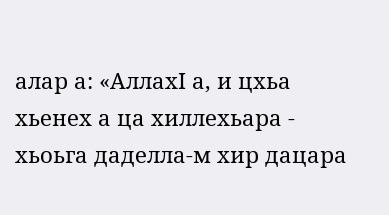алар а: «АллахI а, и цхьа хьенех а ца хиллехьара - хьоьга даделла-м хир дацара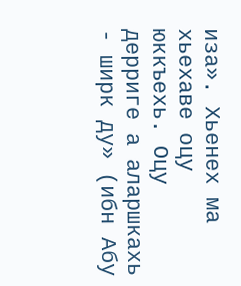иза». Хьенех ма хьехаве оцу юккъехь. Оцу дерриге а аларшкахь - ширк ду» (ибн Абу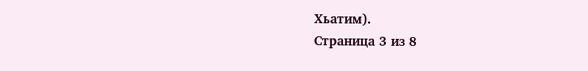Хьатим).
Страница 3 из 8